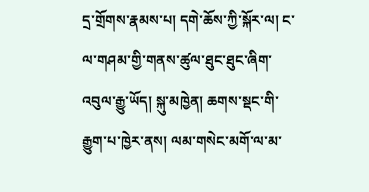དྲ་གྲོགས་རྣམས་པ། དགེ་ཆོས་ཀྱི་སྐོར་ལ། ང་ལ་གཤམ་གྱི་གནས་ཚུལ་ཐུང་ཐུང་ཞིག་འབུལ་རྒྱུ་ཡོད། སྐུ་མཁྱེན། ཆགས་སྡང་གི་རྒྱུག་པ་ཁྱེར་ནས། ལམ་གསེང་མགོ་ལ་མ་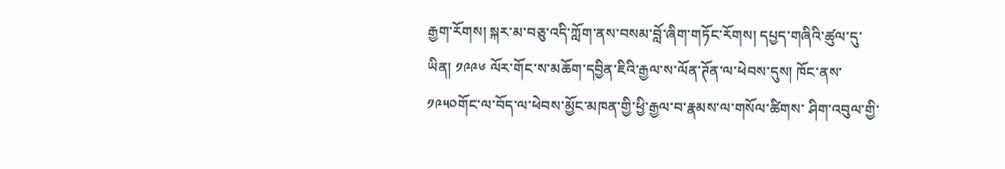རྒྱག་རོགས། སྐར་མ་བཅུ་འདི་ཀློག་ནས་བསམ་བློ་ཞིག་གཏོང་རོགས། དཔྱད་གཞིའི་ཚུལ་དུ་ཡིན། ༡༩༩༦ ལོར་གོང་ས་མཆོག་དབྱིན་ཇིའི་རྒྱལ་ས་ལོན་ཊོན་ལ་ཕེབས་དུས། ཁོང་ནས་༡༩༥༠གོང་ལ་བོད་ལ་ཕེབས་མྱོང་མཁན་གྱི་ཕྱི་རྒྱལ་བ་རྣམས་ལ་གསོལ་ཚིགས་ ཤིག་འབུལ་གྱི་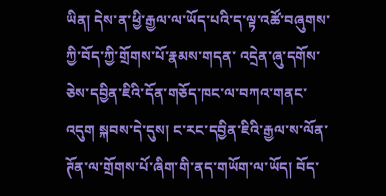ཡིན། དེས་ན་ཕྱི་རྒྱལ་ལ་ཡོད་པའི་ད་ལྟ་འཚོ་བཞུགས་ཀྱི་བོད་ཀྱི་གྲོགས་པོ་རྣམས་གདན་ འདྲེན་ཞུ་དགོས་ཅེས་དབྱིན་ཇིའི་དོན་གཅོད་ཁང་ལ་བཀའ་གནང་འདུག སྐབས་དེ་དུས། ང་རང་དབྱིན་ཇིའི་རྒྱལ་ས་ལོན་ཊོན་ལ་གྲོགས་པོ་ཞིག་གི་ནད་གཡོག་ལ་ཡོད། བོད་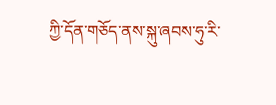ཀྱི་དོན་གཅོད་ནས་སྐུ་ཞབས་ཧུ་རི་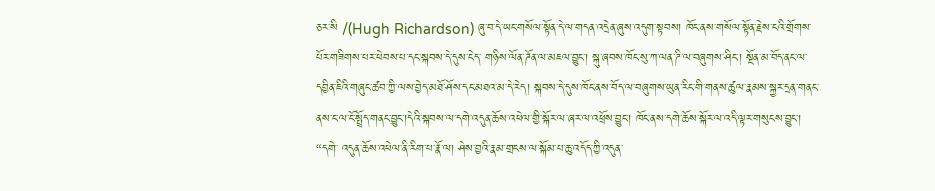ཅར་སི /(Hugh Richardson) ཞུ་བ་དེ་ཡང་གསོལ་སྟོན་དེ་ལ་གདན་འདྲེན་ཞུས་འདུག་སྟབས། ཁོང་ནས་གསོལ་སྟོན་རྗེས་ངའི་གྲོགས་པོར་གཟིགས་པར་ཕེབས་པ་དང་སྐབས་དེ་དུས་ངེད་ གཉིས་ལོན་ཌོན་ལ་མཇལ་བྱུང་། སྐུ་ཞབས་ཁོང་སུ་ཀ་ལན་ཌི་ལ་བཞུགས་ཤིང་། སྔོན་མ་བོད་ནང་ལ་དབྱིན་ཇིའི་གཞུང་ཚབ་ཀྱི་ལས་བྱེད་མཐོ་ཤོས་དང་མཐའ་མ་དེ་རེད། སྐབས་དེ་དུས་ཁོང་ནས་བོད་ལ་བཞུགས་ཡུན་རིང་གི་གནས་ཚུལ་རྣམས་སྐྱར་དྲན་གནང་ནས་ང་ལ་ངོ་སྤྲོད་གནང་བྱུང་།དེའི་སྐབས་ལ་དགེ་འདུན་ཆོས་འཕེལ་གྱི་སྐོར་ལ་ཞར་ལ་འཕྲོས་བྱུང་། ཁོང་ནས་དགེ་ཆོས་སྐོར་ལ་འདི་ལྟར་གསུངས་བྱུང་། “དགེ་ འདུན་ཆོས་འཕེལ་ནི་རིག་པ་རྣོ་ལ། ཤེས་བྱའི་རྣམ་གྲངས་ལ་སྐོམ་པ་ཆུ་འདོད་ཀྱི་འདུན་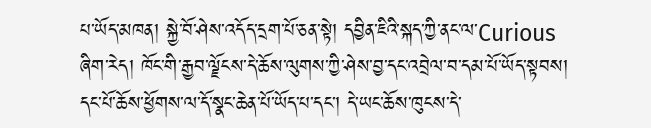པ་ཡོད་མཁན། སྐྱེ་བོ་ཤེས་འདོད་དྲག་པོ་ཅན་སྟེ། དབྱིན་ཇིའི་སྐད་ཀྱི་ནང་ལ་Curious ཞིག་རེད། ཁོང་གི་རྒྱབ་ལྗོངས་དེ་ཆོས་ལུགས་ཀྱི་ཤེས་བྱ་དང་འབྲེལ་བ་དམ་པོ་ཡོད་སྟབས། དང་པོ་ཆོས་ཕྱོགས་ལ་དོ་སྣང་ཆེན་པོ་ཡོད་པ་དང་། དེ་ཡང་ཆོས་ཁུངས་དེ་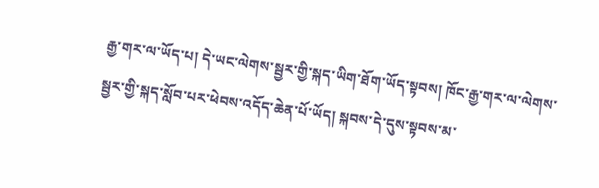རྒྱ་གར་ལ་ཡོད་པ། དེ་ཡང་ལེགས་སྦྱར་གྱི་སྐད་ཡིག་ཐོག་ཡོད་སྟབས། ཁོང་རྒྱ་གར་ལ་ལེགས་སྦྱར་གྱི་སྐད་སློབ་པར་ཕེབས་འདོད་ཆེན་པོ་ཡོད། སྐབས་དེ་དུས་སྟབས་མ་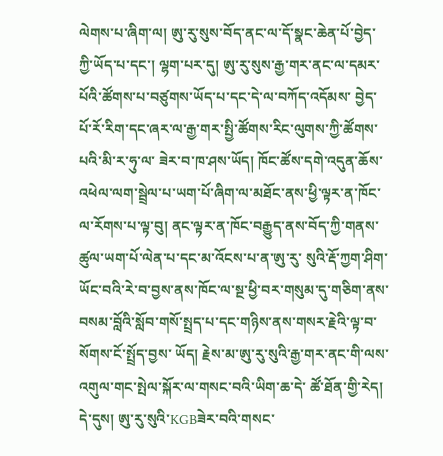ལེགས་པ་ཞིག་ལ། ཨུ་རུ་སུས་བོད་ནང་ལ་དོ་སྣང་ཆེན་པོ་བྱེད་ཀྱི་ཡོད་པ་དང་། ལྷག་པར་དུ། ཨུ་རུ་སུས་རྒྱ་གར་ནང་ལ་དམར་པོའི་ཚོགས་པ་བཙུགས་ཡོད་པ་དང་དེ་ལ་བཀོད་འདོམས་ བྱེད་པོ་རོ་རིག་དང་ཞར་ལ་རྒྱ་གར་སྤྱི་ཚོགས་རིང་ལུགས་ཀྱི་ཚོགས་པའི་མི་ར་ཧུ་ལ་ ཟེར་བ་ཁ་ཤས་ཡོད། ཁོང་ཚོས་དགེ་འདུན་ཆོས་འཕེལ་ལག་སྦྲེལ་པ་ཡག་པོ་ཞིག་ལ་མཐོང་ནས་ཕྱི་ལྟར་ན་ཁོང་ ལ་རོགས་པ་ལྟ་བུ། ནང་ལྟར་ན་ཁོང་བརྒྱུད་ནས་བོད་ཀྱི་གནས་ཚུལ་ཡག་པོ་ལེན་པ་དང་མ་འོངས་པ་ན་ཨུ་རུ་ སུའི་རྡོ་ཀྱག་ཤིག་ཡོང་བའི་རེ་བ་བྱས་ནས་ཁོང་ལ་སྔ་ཕྱི་བར་གསུམ་དུ་གཅིག་ནས་ བསམ་བློའི་སློབ་གསོ་སྤྲད་པ་དང་གཉིས་ནས་གསར་རྗེའི་ལྟ་བ་སོགས་ངོ་སྤྲོད་བྱས་ ཡོད། རྗེས་མ་ཨུ་རུ་སུའི་རྒྱ་གར་ནང་གི་ལས་འགུལ་གང་སྤེལ་སྐོར་ལ་གསང་བའི་ཡིག་ཆ་དེ་ ཚོ་ཐོན་གྱི་རེད། དེ་དུས། ཨུ་རུ་སུའི་KGBཟེར་བའི་གསང་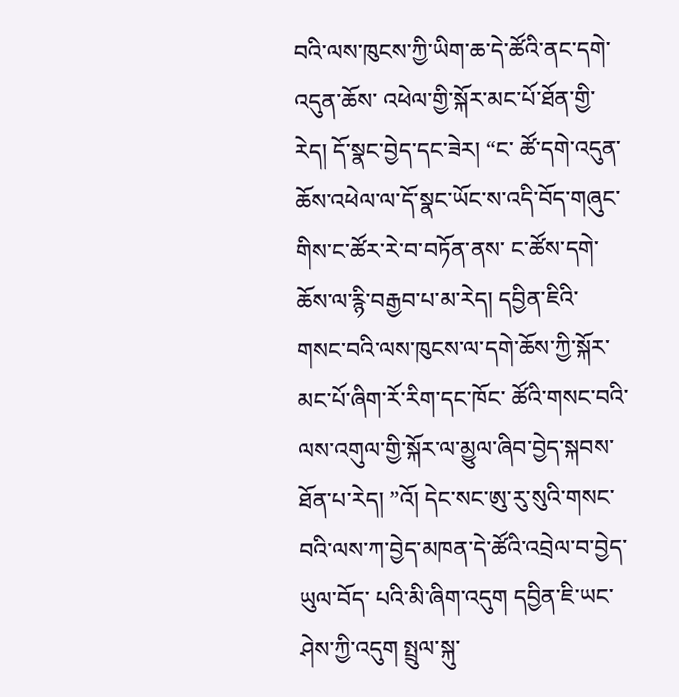བའི་ལས་ཁུངས་ཀྱི་ཡིག་ཆ་དེ་ཚོའི་ནང་དགེ་འདུན་ཆོས་ འཕེལ་གྱི་སྐོར་མང་པོ་ཐོན་གྱི་རེད། དོ་སྣང་བྱེད་དང་ཟེར། “ང་ ཚོ་དགེ་འདུན་ཆོས་འཕེལ་ལ་དོ་སྣང་ཡོང་ས་འདི་བོད་གཞུང་གིས་ང་ཚོར་རེ་བ་བཏོན་ནས་ ང་ཚོས་དགེ་ཆོས་ལ་རྙི་བརྒྱབ་པ་མ་རེད། དབྱིན་ཇིའི་གསང་བའི་ལས་ཁུངས་ལ་དགེ་ཆོས་ཀྱི་སྐོར་མང་པོ་ཞིག་རོ་རིག་དང་ཁོང་ ཚོའི་གསང་བའི་ལས་འགུལ་གྱི་སྐོར་ལ་མྱུལ་ཞིབ་བྱེད་སྐབས་ཐོན་པ་རེད། ”འོ། དེང་སང་ཨུ་རུ་སུའི་གསང་བའི་ལས་ཀ་བྱེད་མཁན་དེ་ཚོའི་འབྲེལ་བ་བྱེད་ཡུལ་བོད་ པའི་མི་ཞིག་འདུག དབྱིན་ཇི་ཡང་ཤེས་ཀྱི་འདུག སྤྲུལ་སྐུ་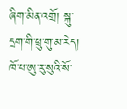ཞིག་མིན་འགྲོ། སྐུ་དྲག་གི་ཕྲུ་གུ་མ་རེད། ཁོ་པ་ཨུ་རུ་སུའི་སོ་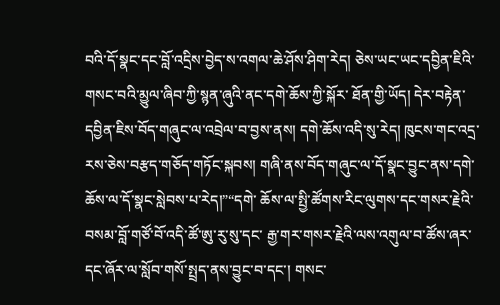བའི་དོ་སྣང་དང་བློ་འདྲིས་བྱེད་ས་འགལ་ཆེ་ཤོས་ཤིག་རེད། ཅེས་ཡང་ཡང་དབྱིན་ཇིའི་གསང་བའི་མྱུལ་ཞིབ་ཀྱི་སྙན་ཞུའི་ནང་དགེ་ཆོས་ཀྱི་སྐོར་ ཐོན་གྱི་ཡོད། དེར་བརྟེན་དབྱིན་ཇིས་བོད་གཞུང་ལ་འབྲེལ་བ་བྱས་ནས། དགེ་ཆོས་འདི་སུ་རེད། ཁུངས་གང་འདྲ་རས་ཅེས་བརྩད་གཅོད་གཏོང་སྐབས། གཞི་ནས་བོད་གཞུང་ལ་དོ་སྣང་བྱུང་ནས་དགེ་ཆོས་ལ་དོ་སྣང་སླེབས་པ་རེད།”“དགེ་ ཆོས་ལ་སྤྱི་ཚོགས་རིང་ལུགས་དང་གསར་རྗེའི་བསམ་བློ་གཙོ་བོ་འདི་ཚོ་ཨུ་རུ་སུ་དང་ རྒྱ་གར་གསར་རྗེའི་ལས་འགུལ་བ་ཚོས་ཞར་དང་ཞོར་ལ་སློབ་གསོ་སྤྲད་ནས་བྱུང་བ་དང་། གསང་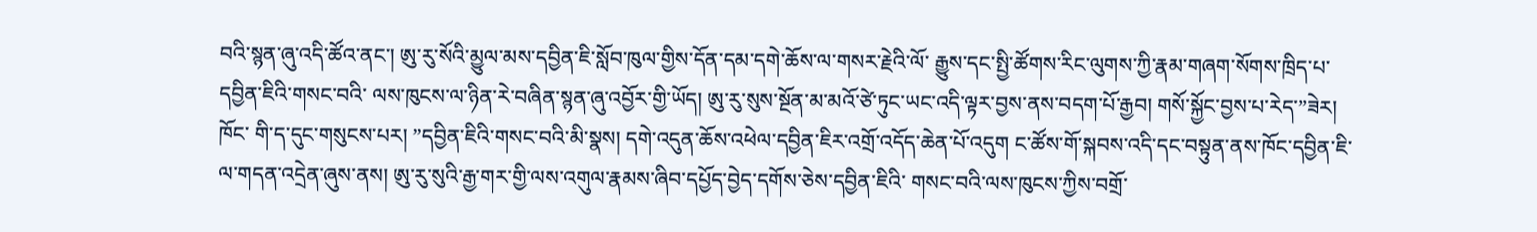བའི་སྙན་ཞུ་འདི་ཚོའ་ནང་། ཨུ་རུ་སོའི་མྱུལ་མས་དབྱིན་ཇི་སློབ་ཁུལ་གྱིས་དོན་དམ་དགེ་ཆོས་ལ་གསར་རྗེའི་ལོ་ རྒྱུས་དང་སྤྱི་ཚོགས་རིང་ལུགས་ཀྱི་རྣམ་གཞག་སོགས་ཁྲིད་པ་དབྱིན་ཇིའི་གསང་བའི་ ལས་ཁུངས་ལ་ཉིན་རེ་བཞིན་སྙན་ཞུ་འབྱོར་གྱི་ཡོད། ཨུ་རུ་སུས་སྔོན་མ་མའོ་ཙེ་ཏུང་ཡང་འདི་ལྟར་བྱས་ནས་བདག་པོ་རྒྱབ། གསོ་སྐྱོང་བྱས་པ་རེད་”ཟེར། ཁོང་ གི་ད་དུང་གསུངས་པར། ”དབྱིན་ཇིའི་གསང་བའི་མི་སྣས། དགེ་འདུན་ཆོས་འཕེལ་དབྱིན་ཇིར་འགྲོ་འདོད་ཆེན་པོ་འདུག ང་ཚོས་གོ་སྐབས་འདི་དང་བསྟུན་ནས་ཁོང་དབྱིན་ཇི་ལ་གདན་འདྲེན་ཞུས་ནས། ཨུ་རུ་སུའི་རྒྱ་གར་གྱི་ལས་འགུལ་རྣམས་ཞིབ་དཔྱོད་བྱེད་དགོས་ཅེས་དབྱིན་ཇིའི་ གསང་བའི་ལས་ཁུངས་ཀྱིས་བགྲོ་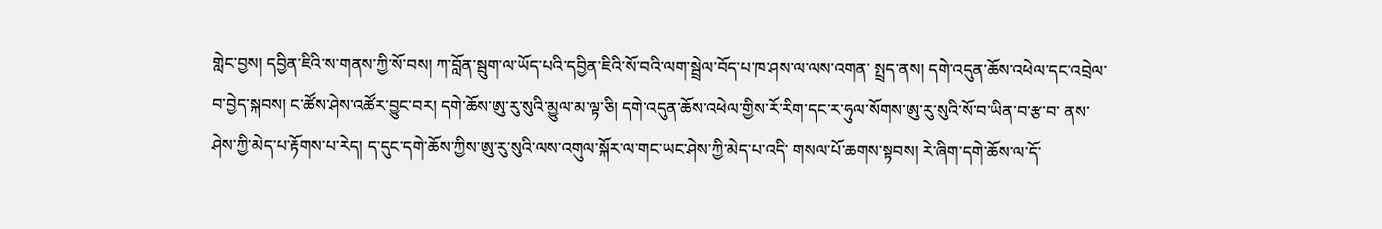གླེང་བྱས། དབྱིན་ཇིའི་ས་གནས་ཀྱི་སོ་བས། ཀ་བློན་སྦུག་ལ་ཡོད་པའི་དབྱིན་ཇིའི་སོ་བའི་ལག་སྦྲེལ་བོད་པ་ཁ་ཤས་ལ་ལས་འགན་ སྤྲད་ནས། དགེ་འདུན་ཆོས་འཕེལ་དང་འབྲེལ་བ་བྱེད་སྐབས། ང་ཚོས་ཤེས་འཚོར་བྱུང་བར། དགེ་ཆོས་ཨུ་རུ་སུའི་མྱུལ་མ་ལྟ་ཅི། དགེ་འདུན་ཆོས་འཕེལ་གྱིས་རོ་རིག་དང་ར་ཧུལ་སོགས་ཨུ་རུ་སུའི་སོ་བ་ཡིན་བ་རྩ་བ་ ནས་ཤེས་ཀྱི་མེད་པ་རྟོགས་པ་རེད། ད་དུང་དགེ་ཆོས་ཀྱིས་ཨུ་རུ་སུའི་ལས་འགུལ་སྐོར་ལ་གང་ཡང་ཤེས་ཀྱི་མེད་པ་འདི་ གསལ་པོ་ཆགས་སྟབས། རེ་ཞིག་དགེ་ཆོས་ལ་དོ་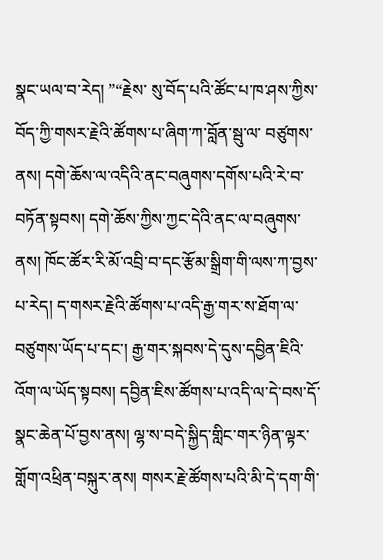སྣང་ཡལ་བ་རེད། ”“རྗེས་ སུ་བོད་པའི་ཚོང་པ་ཁ་ཤས་ཀྱིས་བོད་ཀྱི་གསར་རྗེའི་ཚོགས་པ་ཞིག་ཀ་བློན་སྦུ་ལ་ བཙུགས་ནས། དགེ་ཆོས་ལ་འདིའི་ནང་བཞུགས་དགོས་པའི་རེ་བ་བཏོན་སྟབས། དགེ་ཆོས་ཀྱིས་ཀྱང་དེའི་ནང་ལ་བཞུགས་ནས། ཁོང་ཚོར་རི་མོ་འབྲི་བ་དང་རྩོམ་སྒྲིག་གི་ལས་ཀ་བྱས་པ་རེད། ད་གསར་རྗེའི་ཚོགས་པ་འདི་རྒྱ་གར་ས་ཐོག་ལ་བཙུགས་ཡོད་པ་དང་། རྒྱ་གར་སྐབས་དེ་དུས་དབྱིན་ཇིའི་འོག་ལ་ཡོད་སྟབས། དབྱིན་ཇིས་ཚོགས་པ་འདི་ལ་དེ་བས་དོ་སྣང་ཆེན་པོ་བྱས་ནས། ལྷ་ས་བདེ་སྐྱིད་གླིང་གར་ཉིན་ལྟར་གློག་འཕྲིན་བསྐུར་ནས། གསར་རྗེ་ཚོགས་པའི་མི་དེ་དག་གི་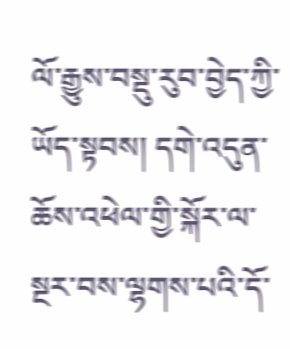ལོ་རྒྱུས་བསྡུ་རུབ་བྱེད་ཀྱི་ཡོད་སྟབས། དགེ་འདུན་ཆོས་འཕེལ་གྱི་སྐོར་ལ་སྔར་བས་ལྷགས་པའི་དོ་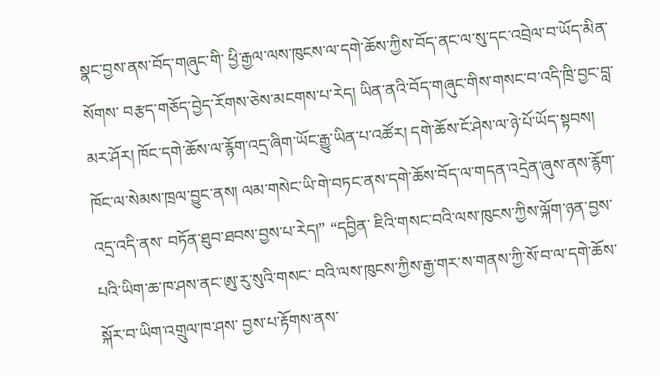སྣང་བྱས་ནས་བོད་གཞུང་གི་ ཕྱི་རྒྱལ་ལས་ཁུངས་ལ་དགེ་ཆོས་ཀྱིས་བོད་ནང་ལ་སུ་དང་འབྲེལ་བ་ཡོད་མིན་སོགས་ བརྩད་གཅོད་བྱེད་རོགས་ཅེས་མངགས་པ་རེད། ཡིན་ནའི་བོད་གཞུང་གིས་གསང་བ་འདི་ཁྲི་བྱང་བླ་མར་ཤོར། ཁོང་དགེ་ཆོས་ལ་རྙོག་འདྲ་ཞིག་ཡོང་རྒྱུ་ཡིན་པ་འཚོར། དགེ་ཆོས་ངོ་ཤེས་ལ་ཉེ་པོ་ཡོད་སྟབས། ཁོང་ལ་སེམས་ཁྲལ་བྱུང་ནས། ལམ་གསེང་ཡི་གེ་བཏང་ནས་དགེ་ཆོས་བོད་ལ་གདན་འདྲེན་ཞུས་ནས་རྙོག་འདྲ་འདི་ནས་ བཏོན་ཐུབ་ཐབས་བྱས་པ་རེད།” “དབྱིན་ ཇིའི་གསང་བའི་ལས་ཁུངས་ཀྱིས་ལྐོག་ཉན་བྱས་པའི་ཡིག་ཆ་ཁ་ཤས་ནང་ཨུ་རུ་སུའི་གསང་ བའི་ལས་ཁུངས་ཀྱིས་རྒྱ་གར་ས་གནས་ཀྱི་སོ་བ་ལ་དགེ་ཆོས་སྐོར་བ་ཡིག་འགྲུལ་ཁ་ཤས་ བྱས་པ་རྟོགས་ནས་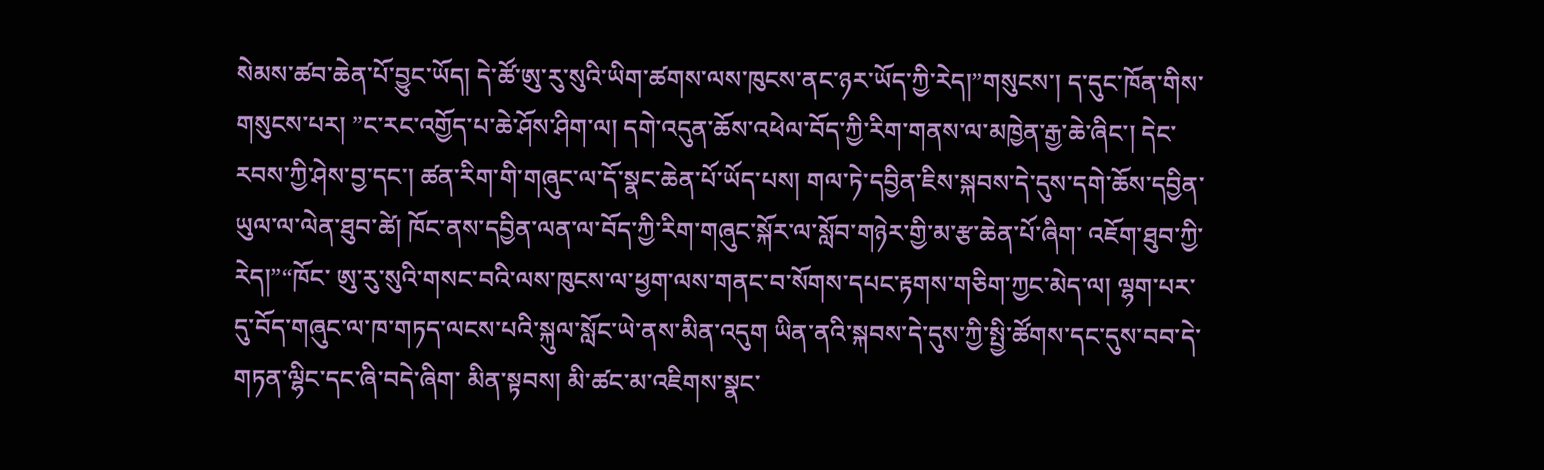སེམས་ཚབ་ཆེན་པོ་བྱུང་ཡོད། དེ་ཚོ་ཨུ་རུ་སུའི་ཡིག་ཚགས་ལས་ཁུངས་ནང་ཉར་ཡོད་ཀྱི་རེད།”གསུངས་། ད་དུང་ཁོན་གིས་གསུངས་པར། ”ང་རང་འགྱོད་པ་ཆེ་ཤོས་ཤིག་ལ། དགེ་འདུན་ཆོས་འཕེལ་བོད་ཀྱི་རིག་གནས་ལ་མཁྱེན་རྒྱ་ཆེ་ཞིང་། དེང་རབས་ཀྱི་ཤེས་བྱ་དང་། ཚན་རིག་གི་གཞུང་ལ་དོ་སྣང་ཆེན་པོ་ཡོད་པས། གལ་ཏེ་དབྱིན་ཇིས་སྐབས་དེ་དུས་དགེ་ཆོས་དབྱིན་ཡུལ་ལ་ལེན་ཐུབ་ཚེ། ཁོང་ནས་དབྱིན་ལན་ལ་བོད་ཀྱི་རིག་གཞུང་སྐོར་ལ་སློབ་གཉེར་གྱི་མ་རྩ་ཆེན་པོ་ཞིག་ འཇོག་ཐུབ་ཀྱི་རེད།”“ཁོང་ ཨུ་རུ་སུའི་གསང་བའི་ལས་ཁུངས་ལ་ཕྱག་ལས་གནང་བ་སོགས་དཔང་རྟགས་གཅིག་ཀྱང་མེད་ལ། ལྷག་པར་དུ་བོད་གཞུང་ལ་ཁ་གཏད་ལངས་པའི་སྐུལ་སློང་ཡེ་ནས་མིན་འདུག ཡིན་ནའི་སྐབས་དེ་དུས་ཀྱི་སྤྱི་ཚོགས་དང་དུས་བབ་དེ་གཏན་ལྷིང་དང་ཞི་བདེ་ཞིག་ མིན་སྟབས། མི་ཚང་མ་འཇིགས་སྣང་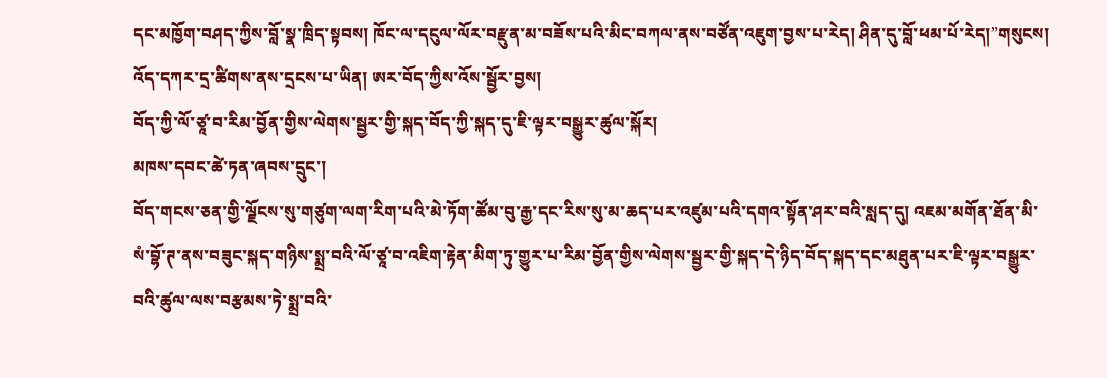དང་མཁྱོག་བཤད་ཀྱིས་བློ་སྣ་ཁྲིད་སྟབས། ཁོང་ལ་དངུལ་ལོར་བརྫུན་མ་བཟོས་པའི་མིང་བཀལ་ནས་བཙོན་འཇུག་བྱས་པ་རེད། ཤིན་དུ་བློ་ཕམ་པོ་རེད།”གསུངས།
འོད་དཀར་དྲ་ཚིགས་ནས་དྲངས་པ་ཡིན། ཨར་བོད་ཀྱིས་འོས་སྦྱོར་བྱས།
བོད་ཀྱི་ལོ་ཙཱ་བ་རིམ་བྱོན་གྱིས་ལེགས་སྦྱར་གྱི་སྐད་བོད་ཀྱི་སྐད་དུ་ཇི་ལྟར་བསྒྱུར་ཚུལ་སྐོར།
མཁས་དབང་ཚེ་ཏན་ཞབས་དྲུང་།
བོད་གངས་ཅན་གྱི་ལྗོངས་སུ་གཙུག་ལག་རིག་པའི་མེ་ཏོག་ཚོམ་བུ་རྒྱ་དང་རིས་སུ་མ་ཆད་པར་འཛུམ་པའི་དགའ་སྟོན་ཤར་བའི་སླད་དུ། འཇམ་མགོན་ཐོན་མི་སཾ་བྷོ་ཊ་ནས་བཟུང་སྐད་གཉིས་སྨྲ་བའི་ལོ་ཙཱ་བ་འཇིག་རྟེན་མིག་ཏུ་གྱུར་པ་རིམ་བྱོན་གྱིས་ལེགས་སྦྱར་གྱི་སྐད་དེ་ཉིད་བོད་སྐད་དང་མཐུན་པར་ཇི་ལྟར་བསྒྱུར་བའི་ཚུལ་ལས་བརྩམས་ཏེ་སྨྲ་བའི་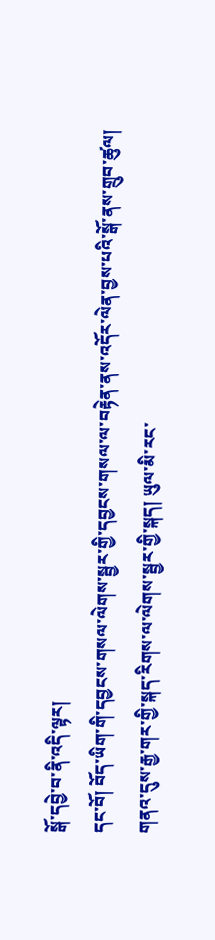སྒོ་དབྱེ་བ་ནི་འདི་ལྟར།
དང་བོ། བོད་ཡིག་གི་དབྱངས་གསལ་ལེགས་སྦྱར་གྱི་དབྱངས་གསལ་ལ་བརྟེན་ནས་འདོར་ལེན་བྱས་པའི་སྒོ་ནས་གྲུབ་ཚུལ།
གནའ་དུས་རྒྱ་གར་གྱི་སྐད་རིགས་ལ་ལེགས་སྦྱར་གྱི་སྐད། ཡུལ་མི་རང་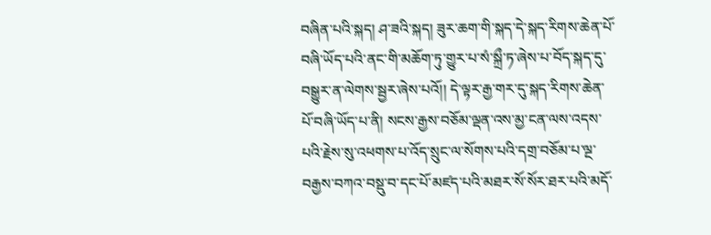བཞིན་པའི་སྐད། ཤ་ཟའི་སྐད། ཟུར་ཆག་གི་སྐད་དེ་སྐད་རིགས་ཆེན་པོ་བཞི་ཡོད་པའི་ནང་གི་མཆོག་ཏུ་གྱུར་པ་སཾ་སྐྲྀ་ཏ་ཞེས་པ་བོད་སྐད་དུ་བསྒྱུར་ན་ལེགས་སྦྱར་ཞེས་པའོ།། དེ་ལྟར་རྒྱ་གར་དུ་སྐད་རིགས་ཆེན་པོ་བཞི་ཡོད་པ་ནི། སངས་རྒྱས་བཅོམ་ལྡན་འས་མྱ་ངན་ལས་འདས་པའི་རྗེས་སུ་འཕགས་པ་འོད་སྲུང་ལ་སོགས་པའི་དགྲ་བཅོམ་པ་ལྔ་བརྒྱས་བཀའ་བསྡུ་བ་དང་པོ་མཛད་པའི་མཐར་སོ་སོར་ཐར་པའི་མདོ་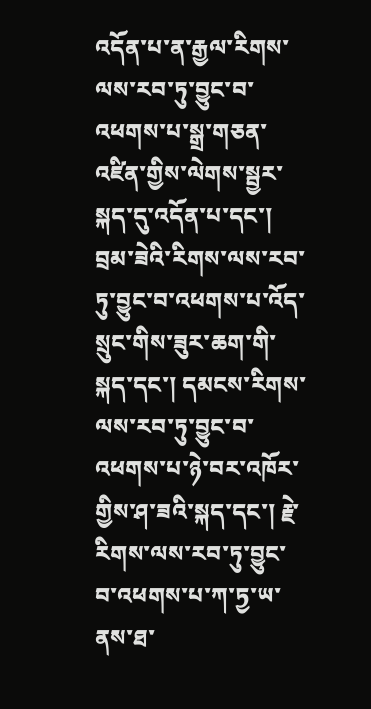འདོན་པ་ན་རྒྱལ་རིགས་ལས་རབ་ཏུ་བྱུང་བ་འཕགས་པ་སྒྲ་གཅན་འཛིན་གྱིས་ལེགས་སྦྱར་སྐད་དུ་འདོན་པ་དང་། བྲམ་ཟེའི་རིགས་ལས་རབ་ཏུ་བྱུང་བ་འཕགས་པ་འོད་སྲུང་གིས་ཟུར་ཆག་གི་སྐད་དང་། དམངས་རིགས་ལས་རབ་ཏུ་བྱུང་བ་འཕགས་པ་ཉེ་བར་འཁོར་གྱིས་ཤ་ཟའི་སྐད་དང་། རྗེ་རིགས་ལས་རབ་ཏུ་བྱུང་བ་འཕགས་པ་ཀ་ཏྱ་ཡ་ནས་ཐ་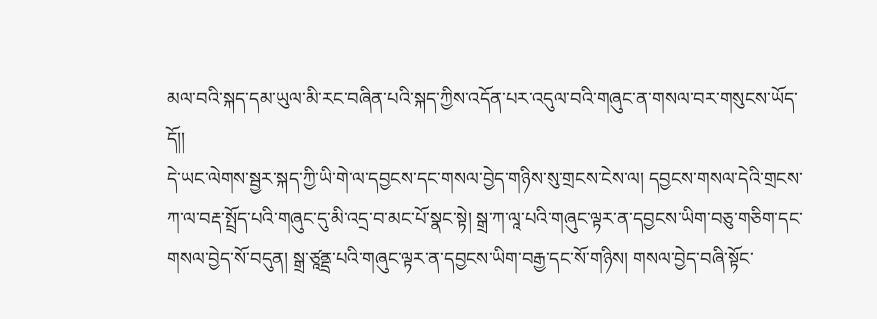མལ་བའི་སྐད་དམ་ཡུལ་མི་རང་བཞིན་པའི་སྐད་ཀྱིས་འདོན་པར་འདུལ་བའི་གཞུང་ན་གསལ་བར་གསུངས་ཡོད་དོ།།
དེ་ཡང་ལེགས་སྦྱར་སྐད་ཀྱི་ཡི་གེ་ལ་དབྱངས་དང་གསལ་བྱེད་གཉིས་སུ་གྲངས་ངེས་ལ། དབྱངས་གསལ་དེའི་གྲངས་ཀ་ལ་བརྡ་སྤྲོད་པའི་གཞུང་དུ་མི་འདྲ་བ་མང་པོ་སྣང་སྟེ། སྒྲ་ཀ་ལཱ་པའི་གཞུང་ལྟར་ན་དབྱངས་ཡིག་བཅུ་གཅིག་དང་གསལ་བྱེད་སོ་བདུན། སྒྲ་ཙཱནྡྲ་པའི་གཞུང་ལྟར་ན་དབྱངས་ཡིག་བརྒྱ་དང་སོ་གཉིས། གསལ་བྱེད་བཞི་སྟོང་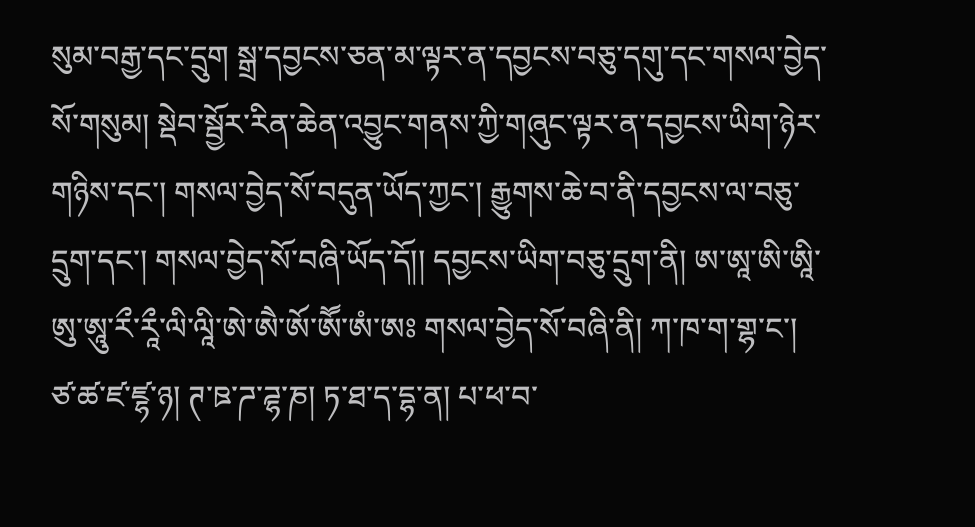སུམ་བརྒྱ་དང་དྲུག སྒྲ་དབྱངས་ཅན་མ་ལྟར་ན་དབྱངས་བཅུ་དགུ་དང་གསལ་བྱེད་སོ་གསུམ། སྡེབ་སྦྱོར་རིན་ཆེན་འབྱུང་གནས་ཀྱི་གཞུང་ལྟར་ན་དབྱངས་ཡིག་ཉེར་གཉིས་དང་། གསལ་བྱེད་སོ་བདུན་ཡོད་ཀྱང་། རྒྱུགས་ཆེ་བ་ནི་དབྱངས་ལ་བཅུ་དྲུག་དང་། གསལ་བྱེད་སོ་བཞི་ཡོད་དོ།། དབྱངས་ཡིག་བཅུ་དྲུག་ནི། ཨ་ཨཱ་ཨི་ཨཱི་ཨུ་ཨཱུ་རྀ་རཱྀ་ལི་ལཱི་ཨེ་ཨཻ་ཨོ་ཨཽ་ཨཾ་ཨཿ གསལ་བྱེད་སོ་བཞི་ནི། ཀ་ཁ་ག་གྷ་ང་། ཙ་ཚ་ཛ་ཛྷ་ཉ། ཊ་ཋ་ཌ་ཌྷ་ཎ། ཏ་ཐ་ད་དྷ་ན། པ་ཕ་བ་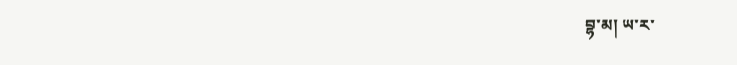བྷ་མ། ཡ་ར་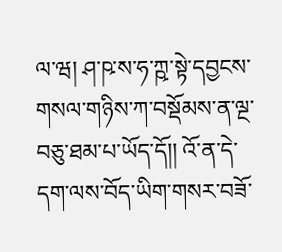ལ་ཝ། ཤ་ཥ་ས་ཧ་ཀྵ་སྟེ་དབྱངས་གསལ་གཉིས་ཀ་བསྡོམས་ན་ལྔ་བཅུ་ཐམ་པ་ཡོད་དོ།། འོ་ན་དེ་དག་ལས་བོད་ཡིག་གསར་བཟོ་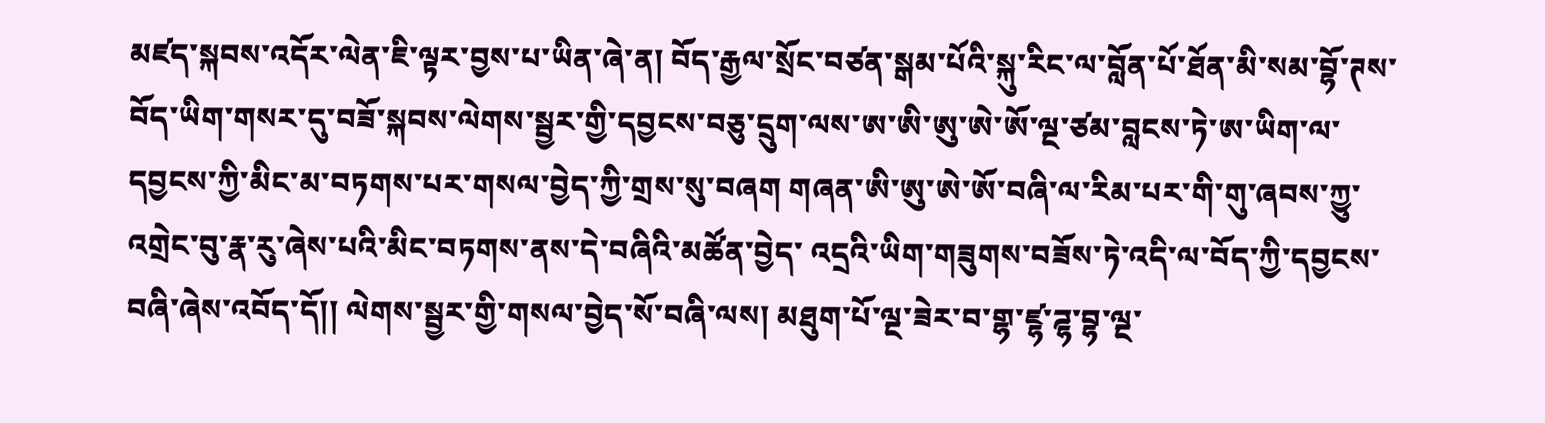མཛད་སྐབས་འདོར་ལེན་ཇི་ལྟར་བྱས་པ་ཡིན་ཞེ་ན། བོད་རྒྱལ་སྲོང་བཙན་སྒམ་པོའི་སྐུ་རིང་ལ་བློན་པོ་ཐོན་མི་སམ་བྷོ་ཊས་བོད་ཡིག་གསར་དུ་བཟོ་སྐབས་ལེགས་སྦྱར་གྱི་དབྱངས་བཅུ་དྲུག་ལས་ཨ་ཨི་ཨུ་ཨེ་ཨོ་ལྔ་ཙམ་བླངས་ཏེ་ཨ་ཡིག་ལ་དབྱངས་ཀྱི་མིང་མ་བཏགས་པར་གསལ་བྱེད་ཀྱི་གྲས་སུ་བཞག གཞན་ཨི་ཨུ་ཨེ་ཨོ་བཞི་ལ་རིམ་པར་གི་གུ་ཞབས་ཀྱུ་འགྲེང་བུ་རྣ་རུ་ཞེས་པའི་མིང་བཏགས་ནས་དེ་བཞིའི་མཚོན་བྱེད་ འདྲའི་ཡིག་གཟུགས་བཟོས་ཏེ་འདི་ལ་བོད་ཀྱི་དབྱངས་བཞི་ཞེས་འབོད་དོ།། ལེགས་སྦྱར་གྱི་གསལ་བྱེད་སོ་བཞི་ལས། མཐུག་པོ་ལྔ་ཟེར་བ་གྷ་ཛྷ་ཌྷ་བྷ་ལྔ་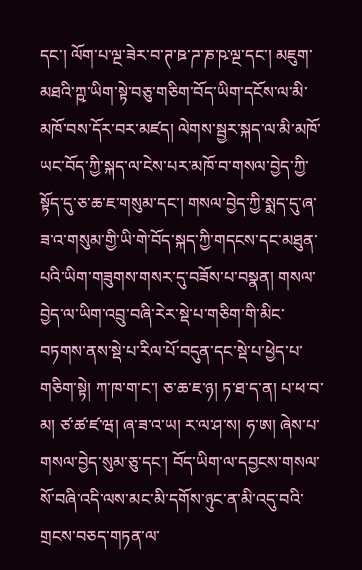དང་། ལོག་པ་ལྔ་ཟེར་བ་ཊ་ཋ་ཌ་ཎ་ཥ་ལྔ་དང་། མཇུག་མཐའི་ཀྵ་ཡིག་སྟེ་བཅུ་གཅིག་བོད་ཡིག་དངོས་ལ་མི་མཁོ་བས་དོར་བར་མཛད། ལེགས་སྦྱར་སྐད་ལ་མི་མཁོ་ཡང་བོད་ཀྱི་སྐད་ལ་ངེས་པར་མཁོ་བ་གསལ་བྱེད་ཀྱི་སྟོད་དུ་ཅ་ཆ་ཇ་གསུམ་དང་། གསལ་བྱེད་ཀྱི་སྨད་དུ་ཞ་ཟ་འ་གསུམ་གྱི་ཡི་གེ་བོད་སྐད་ཀྱི་གདངས་དང་མཐུན་པའི་ཡིག་གཟུགས་གསར་དུ་བཟོས་པ་བསྣན། གསལ་བྱེད་ལ་ཡིག་འབྲུ་བཞི་རེར་སྡེ་པ་གཅིག་གི་མིང་བཏགས་ནས་སྡེ་པ་རིལ་པོ་བདུན་དང་སྡེ་པ་ཕྱེད་པ་གཅིག་སྟེ། ཀ་ཁ་ག་ང་། ཅ་ཆ་ཇ་ཉ། ཏ་ཐ་ད་ན། པ་ཕ་བ་མ། ཙ་ཚ་ཛ་ཝ། ཞ་ཟ་འ་ཡ། ར་ལ་ཤ་ས། ཧ་ཨ། ཞེས་པ་གསལ་བྱེད་སུམ་ཅུ་དང་། བོད་ཡིག་ལ་དབྱངས་གསལ་སོ་བཞི་འདི་ལས་མང་མི་དགོས་ཉུང་ན་མི་འདུ་བའི་གྲངས་བཅད་གཏན་ལ་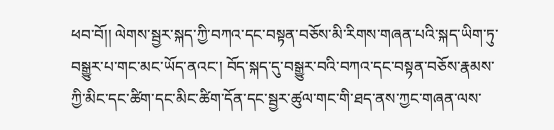ཕབ་བོ།། ལེགས་སྦྱར་སྐད་ཀྱི་བཀའ་དང་བསྟན་བཅོས་མི་རིགས་གཞན་པའི་སྐད་ཡིག་ཏུ་བསྒྱུར་པ་གང་མང་ཡོད་ནའང་། བོད་སྐད་དུ་བསྒྱུར་བའི་བཀའ་དང་བསྟན་བཅོས་རྣམས་ཀྱི་མིང་དང་ཚིག་དང་མིང་ཚིག་དོན་དང་སྦྱར་ཚུལ་གང་གི་ཐད་ནས་ཀྱང་གཞན་ལས་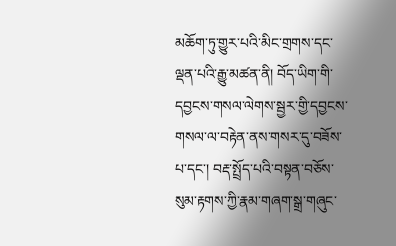མཆོག་ཏུ་གྱུར་པའི་མིང་གྲགས་དང་ལྡན་པའི་རྒྱུ་མཚན་ནི། བོད་ཡིག་གི་དབྱངས་གསལ་ལེགས་སྦྱར་གྱི་དབྱངས་གསལ་ལ་བརྟེན་ནས་གསར་དུ་བཟོས་པ་དང་། བརྡ་སྤྲོད་པའི་བསྟན་བཅོས་སུམ་རྟགས་ཀྱི་རྣམ་གཞག་སྒྲ་གཞུང་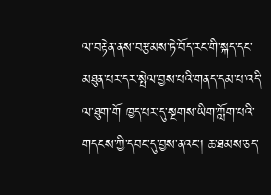ལ་བརྟེན་ནས་བརྩམས་ཏེ་བོད་རང་གི་སྐད་དང་མཐུན་པར་དར་སྤེལ་བྱས་པའི་གནད་དམ་པ་འདི་ལ་ཐུག་གོ ཁྱད་པར་དུ་སྔགས་ཡིག་ཀློག་པའི་གདངས་ཀྱི་དབང་དུ་བྱས་ནའང་། ཆ་ཐམས་ཅད་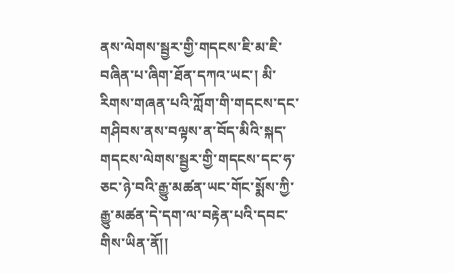ནས་ལེགས་སྦྱར་གྱི་གདངས་ཇི་མ་ཇི་བཞིན་པ་ཞིག་ཐོན་དཀའ་ཡང་། མི་རིགས་གཞན་པའི་ཀློག་གི་གདངས་དང་གཤིབས་ནས་བལྟས་ན་བོད་མིའི་སྐད་གདངས་ལེགས་སྦྱར་གྱི་གདངས་དང་ཧ་ཅང་ཉེ་བའི་རྒྱུ་མཚན་ཡང་གོང་སྨོས་ཀྱི་རྒྱུ་མཚན་དེ་དག་ལ་བརྟེན་པའི་དབང་གིས་ཡིན་ནོ།།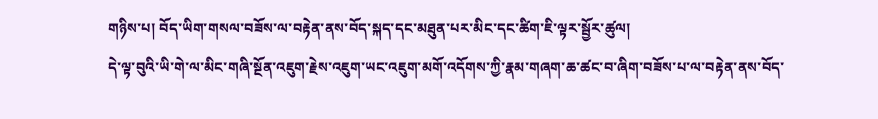གཉིས་པ། བོད་ཡིག་གསལ་བཟོས་ལ་བརྟེན་ནས་བོད་སྐད་དང་མཐུན་པར་མིང་དང་ཚིག་ཇི་ལྟར་སྦྱོར་ཚུལ།
དེ་ལྟ་བུའི་ཡི་གེ་ལ་མིང་གཞི་སྔོན་འཇུག་རྗེས་འཇུག་ཡང་འཇུག་མགོ་འདོགས་ཀྱི་རྣམ་གཞག་ཆ་ཚང་བ་ཞིག་བཟོས་པ་ལ་བརྟེན་ནས་བོད་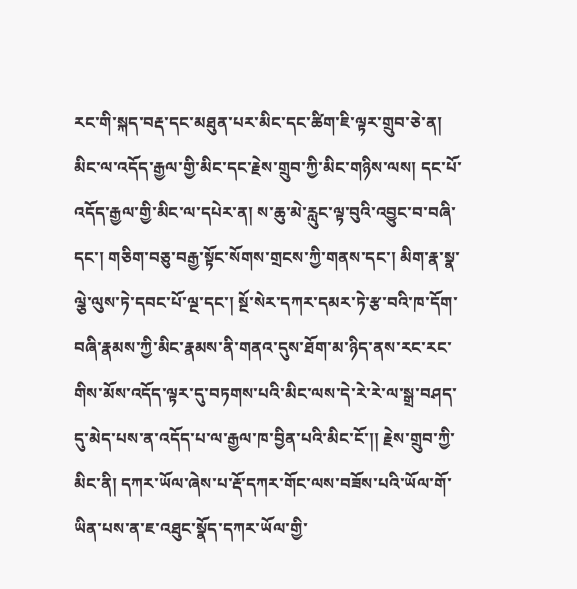རང་གི་སྐད་བརྡ་དང་མཐུན་པར་མིང་དང་ཚིག་ཇི་ལྟར་གྲུབ་ཅེ་ན། མིང་ལ་འདོད་རྒྱལ་གྱི་མིང་དང་རྗེས་གྲུབ་ཀྱི་མིང་གཉིས་ལས། དང་པོ་འདོད་རྒྱལ་གྱི་མིང་ལ་དཔེར་ན། ས་ཆུ་མེ་རླུང་ལྟ་བུའི་འབྱུང་བ་བཞི་དང་། གཅིག་བཅུ་བརྒྱ་སྟོང་སོགས་གྲངས་ཀྱི་གནས་དང་། མིག་རྣ་སྣ་ལྕེ་ལུས་ཏེ་དབང་པོ་ལྔ་དང་། སྔོ་སེར་དཀར་དམར་ཏེ་རྩ་བའི་ཁ་དོག་བཞི་རྣམས་ཀྱི་མིང་རྣམས་ནི་གནའ་དུས་ཐོག་མ་ཉིད་ནས་རང་རང་གིས་མོས་འདོད་ལྟར་དུ་བཏགས་པའི་མིང་ལས་དེ་རེ་རེ་ལ་སྒྲ་བཤད་དུ་མེད་པས་ན་འདོད་པ་ལ་རྒྱལ་ཁ་བྱིན་པའི་མིང་ངོ་།། རྗེས་གྲུབ་ཀྱི་མིང་ནི། དཀར་ཡོལ་ཞེས་པ་རྡོ་དཀར་གོང་ལས་བཟོས་པའི་ཡོལ་གོ་ཡིན་པས་ན་ཇ་འཐུང་སྣོད་དཀར་ཡོལ་གྱི་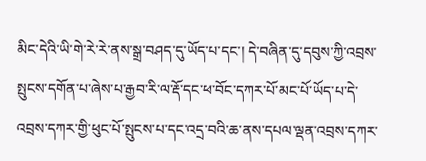མིང་དེའི་ཡི་གེ་རེ་རེ་ནས་སྒྲ་བཤད་དུ་ཡོད་པ་དང་། དེ་བཞིན་དུ་དབུས་ཀྱི་འབྲས་སྤུངས་དགོན་པ་ཞེས་པ་རྒྱབ་རི་ལ་རྡོ་དང་ཕ་བོང་དཀར་པོ་མང་པོ་ཡོད་པ་དེ་འབྲས་དཀར་གྱི་ཕུང་པོ་སྤུངས་པ་དང་འདྲ་བའི་ཆ་ནས་དཔལ་ལྡན་འབྲས་དཀར་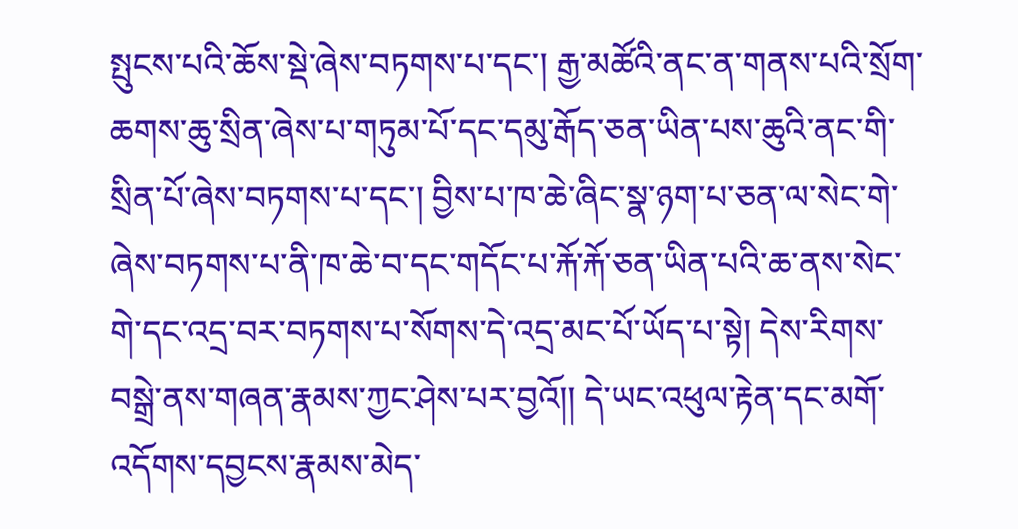སྤུངས་པའི་ཆོས་སྡེ་ཞེས་བཏགས་པ་དང་། རྒྱ་མཚོའི་ནང་ན་གནས་པའི་སྲོག་ཆགས་ཆུ་སྲིན་ཞེས་པ་གཏུམ་པོ་དང་དམུ་རྒོད་ཅན་ཡིན་པས་ཆུའི་ནང་གི་སྲིན་པོ་ཞེས་བཏགས་པ་དང་། བྱིས་པ་ཁ་ཆེ་ཞིང་སྣ་ཉག་པ་ཅན་ལ་སེང་གེ་ཞེས་བཏགས་པ་ནི་ཁ་ཆེ་བ་དང་གདོང་པ་རྐོ་རྐོ་ཅན་ཡིན་པའི་ཆ་ནས་སེང་གེ་དང་འདྲ་བར་བཏགས་པ་སོགས་དེ་འདྲ་མང་པོ་ཡོད་པ་སྟེ། དེས་རིགས་བསྒྲེ་ནས་གཞན་རྣམས་ཀྱང་ཤེས་པར་བྱའོ།། དེ་ཡང་འཕུལ་རྟེན་དང་མགོ་འདོགས་དབྱངས་རྣམས་མེད་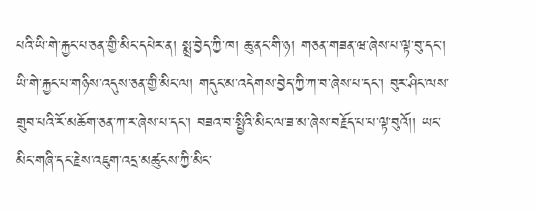པའི་ཡི་གེ་རྐྱང་པ་ཅན་གྱི་མིང་དཔེར་ན། སྨྲ་བྱེད་ཀྱི་ཁ། ཆུ་ནང་གི་ཉ། གཅན་གཟན་ཝ་ཞེས་པ་ལྟ་བུ་དང་། ཡི་གེ་རྐྱང་པ་གཉིས་འདུས་ཅན་གྱི་མིང་ལ། གདུང་མ་འདེགས་བྱེད་ཀྱི་ཀ་བ་ཞེས་པ་དང་། བུར་ཤིང་ལས་གྲུབ་པའི་རོ་མཆོག་ཅན་ཀ་ར་ཞེས་པ་དང་། བཟའ་བ་སྤྱིའི་མིང་ལ་ཟ་མ་ཞེས་བརྗོད་པ་པ་ལྟ་བུའོ།། ཡང་མིང་གཞི་དང་རྗེས་འཇུག་འདྲ་མཚུངས་ཀྱི་མིང་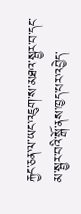རྐྱང་ཅན་ལ་ཡང་འཇུག་ས་མཐའ་སྦྱར་བ་དང་མ་སྦྱར་བའི་སྒོ་ནས་ཁྱད་པར་འབྱེད་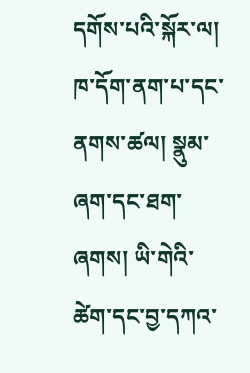དགོས་པའི་སྐོར་ལ། ཁ་དོག་ནག་པ་དང་ནགས་ཚལ། སྣུམ་ཞག་དང་ཐག་ཞགས། ཡི་གེའི་ཚེག་དང་བྱ་དཀའ་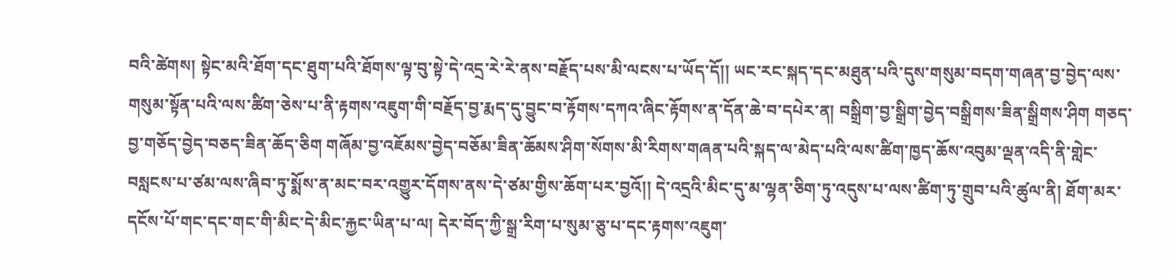བའི་ཚེགས། སྟེང་མའི་ཐོག་དང་ཐུག་པའི་ཐོགས་ལྟ་བུ་སྟེ་དེ་འདྲ་རེ་རེ་ནས་བརྗོད་པས་མི་ལངས་པ་ཡོད་དོ།། ཡང་རང་སྐད་དང་མཐུན་པའི་དུས་གསུམ་བདག་གཞན་བྱ་བྱེད་ལས་གསུམ་སྟོན་པའི་ལས་ཚིག་ཅེས་པ་ནི་རྟགས་འཇུག་གི་བརྗོད་བྱ་རྨད་དུ་བྱུང་བ་རྟོགས་དཀའ་ཞིང་རྟོགས་ན་དོན་ཆེ་བ་དཔེར་ན། བསྒྲིག་བྱ་སྒྲིག་བྱེད་བསྒྲིགས་ཟིན་སྒྲིགས་ཤིག གཅད་བྱ་གཅོད་བྱེད་བཅད་ཟིན་ཆོད་ཅིག གཞོམ་བྱ་འཇོམས་བྱེད་བཅོམ་ཟིན་ཆོམས་ཤིག་སོགས་མི་རིགས་གཞན་པའི་སྐད་ལ་མེད་པའི་ལས་ཚིག་ཁྱད་ཆོས་འབུམ་ལྡན་འདི་ནི་གླེང་བསླངས་པ་ཙམ་ལས་ཞིབ་ཏུ་སྨོས་ན་མང་བར་འགྱུར་དོགས་ནས་དེ་ཙམ་གྱིས་ཆོག་པར་བྱའོ།། དེ་འདྲའི་མིང་དུ་མ་ལྷན་ཅིག་ཏུ་འདུས་པ་ལས་ཚིག་ཏུ་གྲུབ་པའི་ཚུལ་ནི། ཐོག་མར་དངོས་པོ་གང་དང་གང་གི་མིང་དེ་མིང་རྐྱང་ཡིན་པ་ལ། དེར་བོད་ཀྱི་སྒྲ་རིག་པ་སུམ་ཅུ་པ་དང་རྟགས་འཇུག་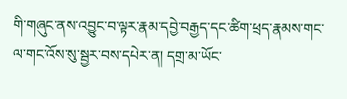གི་གཞུང་ནས་འབྱུང་བ་ལྟར་རྣམ་དབྱེ་བརྒྱད་དང་ཚིག་ཕྲད་རྣམས་གང་ལ་གང་འོས་སུ་སྦྱར་བས་དཔེར་ན། དགྲ་མ་ཡོང་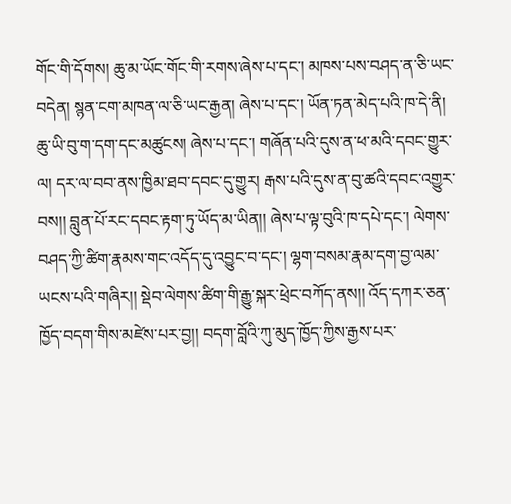གོང་གི་དོགས། ཆུ་མ་ཡོང་གོང་གི་རགས་ཞེས་པ་དང་། མཁས་པས་བཤད་ན་ཅི་ཡང་བདེན། སྙན་ངག་མཁན་ལ་ཅི་ཡང་རྒྱན། ཞེས་པ་དང་། ཡོན་ཏན་མེད་པའི་ཁ་དེ་ནི། ཆུ་ཡི་བུ་ག་དག་དང་མཚུངས། ཞེས་པ་དང་། གཞོན་པའི་དུས་ན་ཕ་མའི་དབང་གྱུར་ལ། དར་ལ་བབ་ནས་ཁྱིམ་ཐབ་དབང་དུ་གྱུར། རྒས་པའི་དུས་ན་བུ་ཚའི་དབང་འགྱུར་བས།། བླུན་པོ་རང་དབང་རྟག་ཏུ་ཡོད་མ་ཡིན།། ཞེས་པ་ལྟ་བུའི་ཁ་དཔེ་དང་། ལེགས་བཤད་ཀྱི་ཚིག་རྣམས་གང་འདོད་དུ་འབྱུང་བ་དང་། ལྷག་བསམ་རྣམ་དག་བྱ་ལམ་ཡངས་པའི་གཞིར།། སྡེབ་ལེགས་ཚིག་གི་རྒྱུ་སྐར་ཕྲེང་བཀོད་ནས།། འོད་དཀར་ཅན་ཁྱོད་བདག་གིས་མཛེས་པར་བྱ།། བདག་བློའི་ཀུ་མུད་ཁྱོད་ཀྱིས་རྒྱས་པར་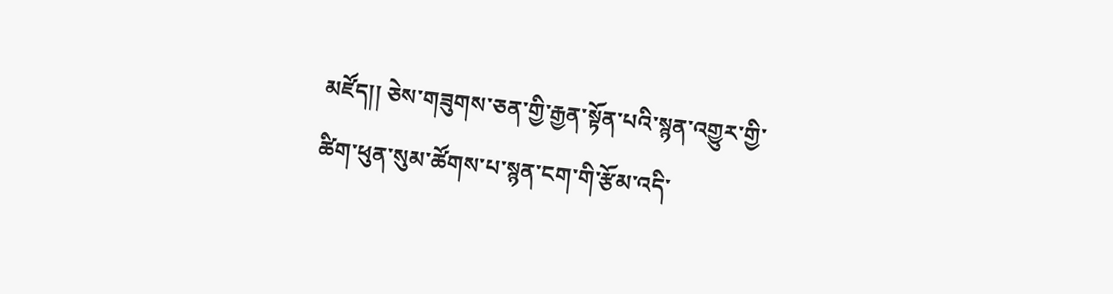མཛོད།། ཅེས་གཟུགས་ཅན་གྱི་རྒྱན་སྟོན་པའི་སྙན་འགྱུར་གྱི་ཚིག་ཕུན་སུམ་ཚོགས་པ་སྙན་ངག་གི་རྩོམ་འདི་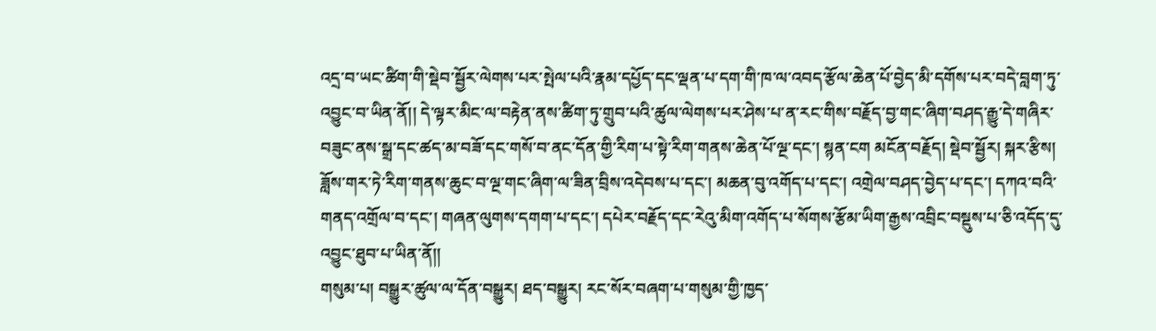འདྲ་བ་ཡང་ཚིག་གི་སྡེབ་སྦྱོར་ལེགས་པར་སྤེལ་པའི་རྣམ་དཔྱོད་དང་ལྡན་པ་དག་གི་ཁ་ལ་འབད་རྩོལ་ཆེན་པོ་བྱེད་མི་དགོས་པར་བདེ་བླག་ཏུ་འབྱུང་བ་ཡིན་ནོ།། དེ་ལྟར་མིང་ལ་བརྟེན་ནས་ཚིག་ཏུ་གྲུབ་པའི་ཚུལ་ལེགས་པར་ཤེས་པ་ན་རང་གིས་བརྗོད་བྱ་གང་ཞིག་བཤད་རྒྱུ་དེ་གཞིར་བཟུང་ནས་སྒྲ་དང་ཚད་མ་བཟོ་དང་གསོ་བ་ནང་དོན་གྱི་རིག་པ་སྟེ་རིག་གནས་ཆེན་པོ་ལྔ་དང་། སྙན་ངག མངོན་བརྗོད། སྡེབ་སྦྱོར། སྐར་རྩིས། ཟློས་གར་ཏེ་རིག་གནས་ཆུང་བ་ལྔ་གང་ཞིག་ལ་ཟིན་བྲིས་འདེབས་པ་དང་། མཆན་བུ་འགོད་པ་དང་། འགྲེལ་བཤད་བྱེད་པ་དང་། དཀའ་བའི་གནད་འགྲོལ་བ་དང་། གཞན་ལུགས་དགག་པ་དང་། དཔེར་བརྗོད་དང་རེའུ་མིག་འགོད་པ་སོགས་རྩོམ་ཡིག་རྒྱས་འབྲིང་བསྡུས་པ་ཅི་འདོད་དུ་འབྱུང་ཐུབ་པ་ཡིན་ནོ།།
གསུམ་པ། བསྒྱུར་ཚུལ་ལ་དོན་བསྒྱུར། ཐད་བསྒྱུར། རང་སོར་བཞག་པ་གསུམ་གྱི་ཁྱད་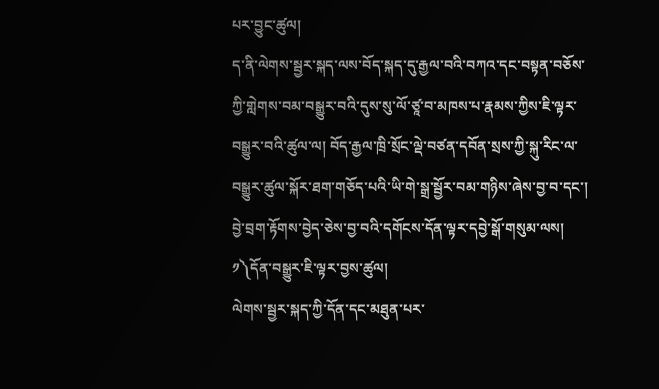པར་བྱུང་ཚུལ།
ད་ནི་ལེགས་སྦྱར་སྐད་ལས་བོད་སྐད་དུ་རྒྱལ་བའི་བཀའ་དང་བསྟན་བཅོས་ཀྱི་གླེགས་བམ་བསྒྱུར་བའི་དུས་སུ་ལོ་ཙཱ་བ་མཁས་པ་རྣམས་ཀྱིས་ཇི་ལྟར་བསྒྱུར་བའི་ཚུལ་ལ། བོད་རྒྱལ་ཁྲི་སྲོང་ལྡེ་བཙན་དབོན་སྲས་ཀྱི་སྐུ་རིང་ལ་བསྒྱུར་ཚུལ་སྐོར་ཐག་གཅོད་པའི་ཡི་གེ་སྒྲ་སྦྱོར་བམ་གཉིས་ཞེས་བྱ་བ་དང་། བྱེ་བྲག་རྟོགས་བྱེད་ཅེས་བྱ་བའི་དགོངས་དོན་ལྟར་དབྱེ་སྒོ་གསུམ་ལས།
༡༽དོན་བསྒྱུར་ཇི་ལྟར་བྱས་ཚུལ།
ལེགས་སྦྱར་སྐད་ཀྱི་དོན་དང་མཐུན་པར་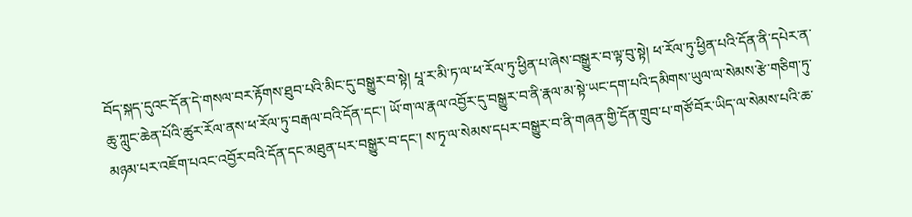བོད་སྐད་དུའང་དོན་དེ་གསལ་བར་རྟོགས་ཐུབ་པའི་མིང་དུ་བསྒྱུར་བ་སྟེ། པཱ་ར་མི་ཏ་ལ་ཕ་རོལ་ཏུ་ཕྱིན་པ་ཞེས་བསྒྱུར་བ་ལྟ་བུ་སྟེ། ཕ་རོལ་ཏུ་ཕྱིན་པའི་དོན་ནི་དཔེར་ན་ཆུ་ཀླུང་ཆེན་པོའི་ཚུར་རོལ་ནས་ཕ་རོལ་ཏུ་བརྒལ་བའི་དོན་དང་། ཡོ་ག་ལ་རྣལ་འབྱོར་དུ་བསྒྱུར་བ་ནི་རྣལ་མ་སྟེ་ཡང་དག་པའི་དམིགས་ཡུལ་ལ་སེམས་རྩེ་གཅིག་ཏུ་མཉམ་པར་འཇོག་པའང་འབྱོར་བའི་དོན་དང་མཐུན་པར་བསྒྱུར་བ་དང་། ས་ཏྭ་ལ་སེམས་དཔར་བསྒྱུར་བ་ནི་གཞན་གྱི་དོན་གྲུབ་པ་གཙོ་བོར་ཡིད་ལ་སེམས་པའི་ཆ་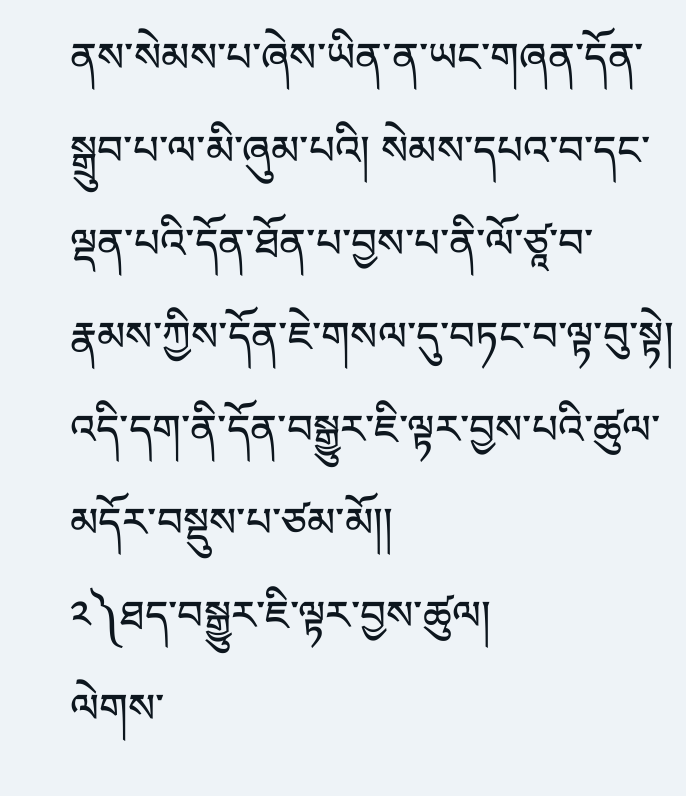ནས་སེམས་པ་ཞེས་ཡིན་ན་ཡང་གཞན་དོན་སྒྲུབ་པ་ལ་མི་ཞུམ་པའི། སེམས་དཔའ་བ་དང་ལྡན་པའི་དོན་ཐོན་པ་བྱས་པ་ནི་ལོ་ཙཱ་བ་རྣམས་ཀྱིས་དོན་ཇེ་གསལ་དུ་བཏང་བ་ལྟ་བུ་སྟེ། འདི་དག་ནི་དོན་བསྒྱུར་ཇི་ལྟར་བྱས་པའི་ཚུལ་མདོར་བསྡུས་པ་ཙམ་མོ།།
༢༽ཐད་བསྒྱུར་ཇི་ལྟར་བྱས་ཚུལ།
ལེགས་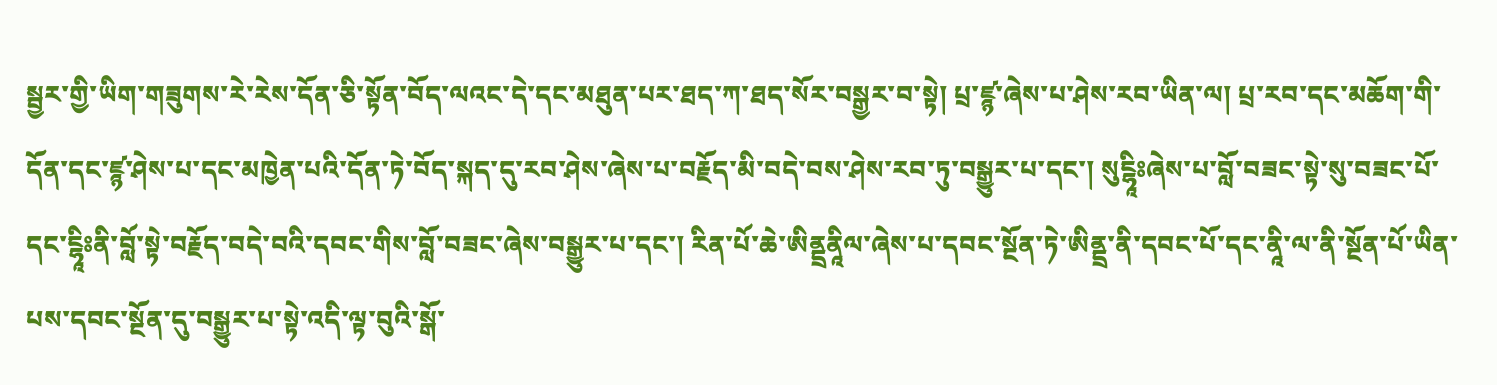སྦྱར་གྱི་ཡིག་གཟུགས་རེ་རེས་དོན་ཅི་སྟོན་བོད་ལའང་དེ་དང་མཐུན་པར་ཐད་ཀ་ཐད་སོར་བསྒྱར་བ་སྟེ། པྲ་ཛྙ་ཞེས་པ་ཤེས་རབ་ཡིན་ལ། པྲ་རབ་དང་མཆོག་གི་དོན་དང་ཛྙ་ཤེས་པ་དང་མཁྱེན་པའི་དོན་ཏེ་བོད་སྐད་དུ་རབ་ཤེས་ཞེས་པ་བརྗོད་མི་བདེ་བས་ཤེས་རབ་ཏུ་བསྒྱུར་པ་དང་། སུངྷཱིཿཞེས་པ་བློ་བཟང་སྟེ་སུ་བཟང་པོ་དང་ངྷཱིཿནི་བློ་སྟེ་བརྗོད་བདེ་བའི་དབང་གིས་བློ་བཟང་ཞེས་བསྒྱུར་པ་དང་། རིན་པོ་ཆེ་ཨིནྡྲནཱིལ་ཞེས་པ་དབང་སྔོན་ཏེ་ཨིནྡྲ་ནི་དབང་པོ་དང་ནཱི་ལ་ནི་སྔོན་པོ་ཡིན་པས་དབང་སྔོན་དུ་བསྒྱུར་པ་སྟེ་འདི་ལྟ་བུའི་སྒོ་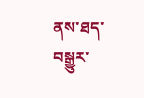ནས་ཐད་བསྒྱུར་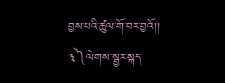བྱས་པའི་ཚུལ་གོ་བར་བྱའོ།།
༣༽ལེགས་སྦྱར་སྐད་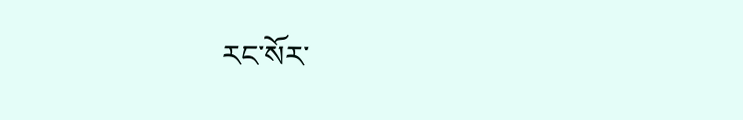རང་སོར་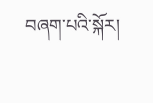བཞག་པའི་སྐོར།